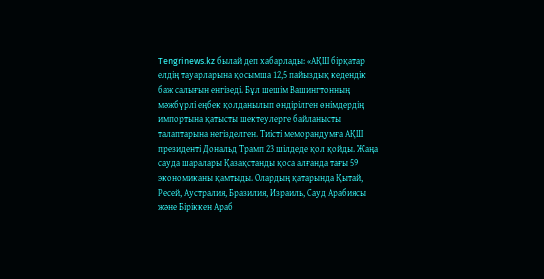Tengrinews.kz былай деп хабарлады: «АҚШ бірқатар елдің тауарларына қосымша 12,5 пайыздық кедендік баж салығын енгізеді. Бұл шешім Вашингтонның мәжбүрлі еңбек қолданылып өндірілген өнімдердің импортына қатысты шектеулерге байланысты талаптарына негізделген. Тиісті меморандумға АҚШ президенті Дональд Трамп 23 шілдеде қол қойды. Жаңа сауда шаралары Қазақстанды қоса алғанда тағы 59 экономиканы қамтыды. Олардың қатарында Қытай, Ресей, Аустралия, Бразилия, Израиль, Сауд Арабиясы және Біріккен Араб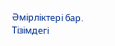Әмірліктері бар. Тізімдегі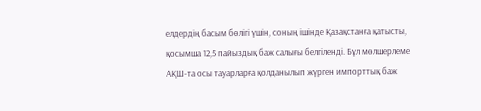елдердің басым бөлігі үшін, соның ішінде Қазақстанға қатысты, қосымша 12,5 пайыздық баж салығы белгіленді. Бұл мөлшерлеме АҚШ-та осы тауарларға қолданылып жүрген импорттық баж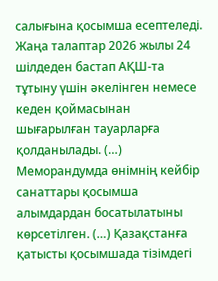салығына қосымша есептеледі. Жаңа талаптар 2026 жылы 24 шілдеден бастап АҚШ-та тұтыну үшін әкелінген немесе кеден қоймасынан шығарылған тауарларға қолданылады. (…) Меморандумда өнімнің кейбір санаттары қосымша алымдардан босатылатыны көрсетілген. (…) Қазақстанға қатысты қосымшада тізімдегі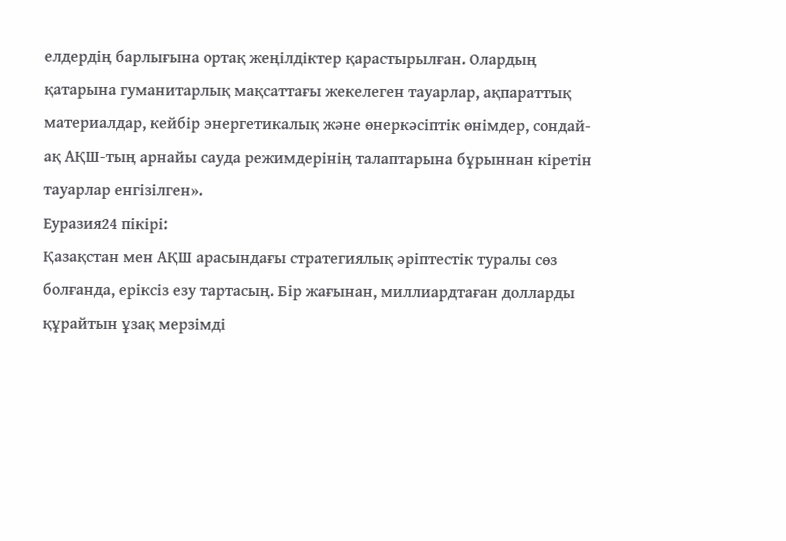елдердің барлығына ортақ жеңілдіктер қарастырылған. Олардың қатарына гуманитарлық мақсаттағы жекелеген тауарлар, ақпараттық материалдар, кейбір энергетикалық және өнеркәсіптік өнімдер, сондай-ақ АҚШ-тың арнайы сауда режимдерінің талаптарына бұрыннан кіретін тауарлар енгізілген».
Еуразия24 пікірі:
Қазақстан мен АҚШ арасындағы стратегиялық әріптестік туралы сөз болғанда, еріксіз езу тартасың. Бір жағынан, миллиардтаған долларды құрайтын ұзақ мерзімді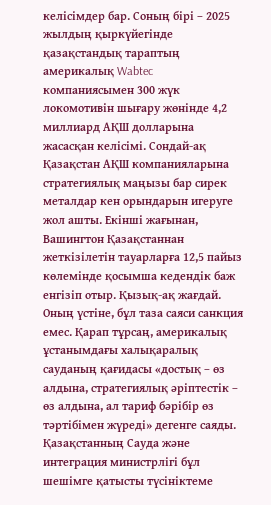келісімдер бар. Соның бірі – 2025 жылдың қыркүйегінде қазақстандық тараптың америкалық Wabtec компаниясымен 300 жүк локомотивін шығару жөнінде 4,2 миллиард АҚШ долларына жасасқан келісімі. Сондай-ақ Қазақстан АҚШ компанияларына стратегиялық маңызы бар сирек металдар кен орындарын игеруге жол ашты. Екінші жағынан, Вашингтон Қазақстаннан жеткізілетін тауарларға 12,5 пайыз көлемінде қосымша кедендік баж енгізіп отыр. Қызық-ақ жағдай. Оның үстіне, бұл таза саяси санкция емес. Қарап тұрсаң, америкалық ұстанымдағы халықаралық сауданың қағидасы «достық – өз алдына, стратегиялық әріптестік – өз алдына, ал тариф бәрібір өз тәртібімен жүреді» дегенге саяды. Қазақстанның Сауда және интеграция министрлігі бұл шешімге қатысты түсініктеме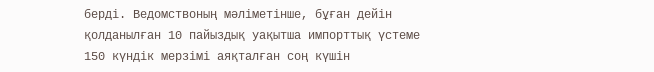берді. Ведомствоның мәліметінше, бұған дейін қолданылған 10 пайыздық уақытша импорттық үстеме 150 күндік мерзімі аяқталған соң күшін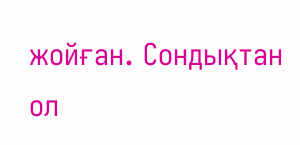жойған. Сондықтан ол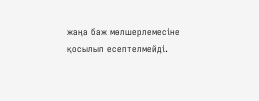жаңа баж мөлшерлемесіне қосылып есептелмейді.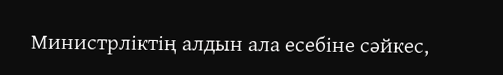Министрліктің алдын ала есебіне сәйкес,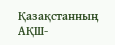Қазақстанның АҚШ-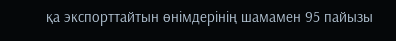қа экспорттайтын өнімдерінің шамамен 95 пайызы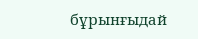бұрынғыдай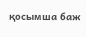қосымша баж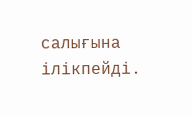салығына ілікпейді.